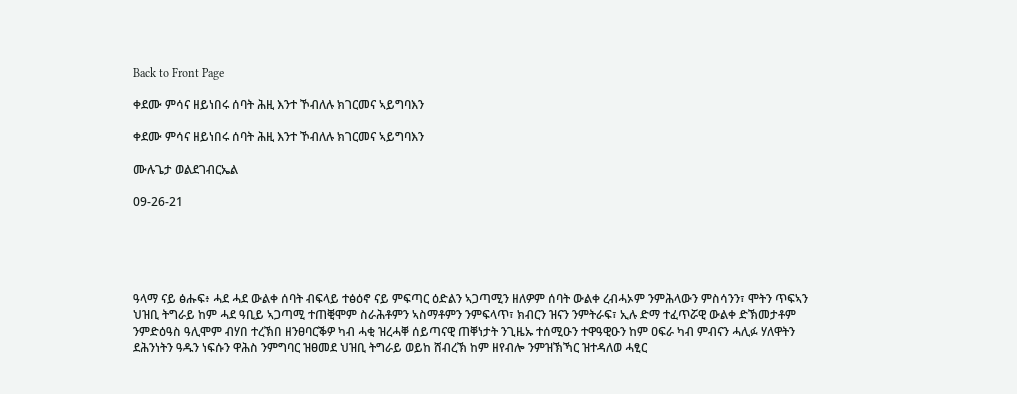Back to Front Page

ቀደሙ ምሳና ዘይነበሩ ሰባት ሕዚ እንተ ኾብለሉ ክገርመና ኣይግባእን

ቀደሙ ምሳና ዘይነበሩ ሰባት ሕዚ እንተ ኾብለሉ ክገርመና ኣይግባእን

ሙሉጌታ ወልደገብርኤል

09-26-21





ዓላማ ናይ ፅሑፍ፥ ሓደ ሓደ ውልቀ ሰባት ብፍላይ ተፅዕኖ ናይ ምፍጣር ዕድልን ኣጋጣሚን ዘለዎም ሰባት ውልቀ ረብሓኦም ንምሕላውን ምስሳንን፣ ሞትን ጥፍኣን ህዝቢ ትግራይ ከም ሓደ ዓቢይ ኣጋጣሚ ተጠቒሞም ስራሕቶምን ኣስማቶምን ንምፍላጥ፣ ክብርን ዝናን ንምትራፍ፣ ኢሉ ድማ ተፈጥሯዊ ውልቀ ድኽመታቶም ንምድዕዓስ ዓሊሞም ብሃበ ተረኽበ ዘንፀባርቕዎ ካብ ሓቂ ዝረሓቐ ሰይጣናዊ ጠቐነታት ንጊዜኡ ተሰሚዑን ተዋዓዊዑን ከም ዐፍራ ካብ ምብናን ሓሊፉ ሃለዋትን ደሕንነትን ዓዱን ነፍሱን ዋሕስ ንምግባር ዝፀመደ ህዝቢ ትግራይ ወይከ ሸብረኽ ከም ዘየብሎ ንምዝኽኻር ዝተዳለወ ሓፂር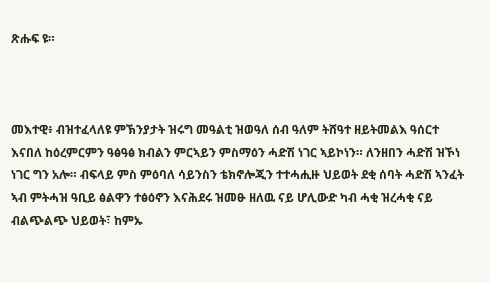ጽሑፍ ዩ።



መእተዊ፥ ብዝተፈላለዩ ምኽንያታት ዝሩግ መዓልቲ ዝወዓለ ሰብ ዓለም ትሸዓተ ዘይትመልእ ዓሰርተ እናበለ ከዕረምርምን ዓፅዓፅ ክብልን ምርኣይን ምስማዕን ሓድሽ ነገር ኣይኮነን። ለንዘበን ሓድሽ ዝኾነ ነገር ግን አሎ። ብፍላይ ምስ ምዕባለ ሳይንስን ቴክኖሎጂን ተተሓሒዙ ህይወት ደቂ ሰባት ሓድሽ ኣንፈት ኣብ ምትሓዝ ዓቢይ ፅልዋን ተፅዕኖን እናሕደሩ ዝመፁ ዘለዉ ናይ ሆሊውድ ካብ ሓቂ ዝረሓቂ ናይ ብልጭልጭ ህይወት፣ ከምኡ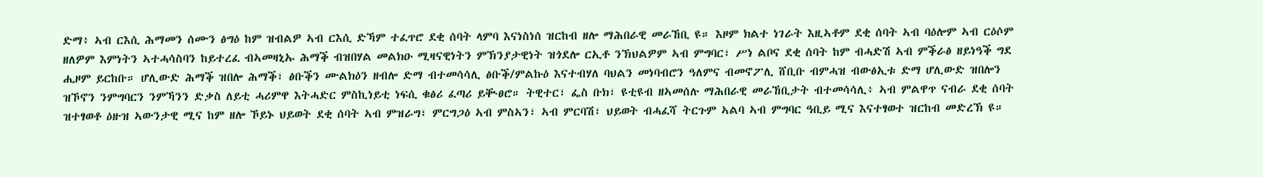ድማ፥ ኣብ ርእሲ ሕማመን ሰሙን ፅግዕ ከም ዝብልዎ ኣብ ርእሲ ድኻም ተፈጥሮ ደቂ ሰባት ላምባ እናነስነሰ ዝርከብ ዘሎ ማሕበራዊ መራኸቢ ዩ። እዞም ክልተ ነገራት እዚኣቶም ደቂ ሰባት ኣብ ባዕሎም ኣብ ርዕሶም ዘለዎም እምነትን ኣተሓሳስባን ከይተረፈ ብኣመዛኒኡ ሕማቕ ብዝበሃል መልክዑ ሚዛናዊነትን ምኽንያታዊነት ዝጎደሎ ርኢቶ ንኽህልዎም ኣብ ምግባር፣ ሥነ ልቦና ደቂ ሰባት ከም ብሓድሽ ኣብ ምቕራፅ ዘይነዓቕ ግደ ሒዞም ይርከቡ። ሆሊውድ ሕማቕ ዝበሎ ሕማቕ፣ ፅቡቕን ሙልክዕን ዘብሎ ድማ ብተመሳሳሊ ፅቡቕ/ምልኩዕ እናተብሃለ ባህልን መነባብሮን ዓለምና ብመኖፖሊ ሸቢቡ ብምሓዝ ብውፅኢቱ ድማ ሆሊውድ ዝበሎን ዝኾኖን ንምግባርን ንምኻንን ድቃስ ለይቲ ሓሪምዋ እትሓድር ምስኪነይቲ ነፍሲ ቁፅሪ ፈጣሪ ይቚፀሮ። ትዊተር፣ ፌስ ቡክ፣ ዩቲዩብ ዘኣመሰሉ ማሕበራዊ መራኸቢታት ብተመሳሳሊ፥ ኣብ ምልዋጥ ናብራ ደቂ ሰባት ዝተፃወቶ ዕዙዝ ኣውንታዊ ሚና ከም ዘሎ ኾይኑ ህይወት ደቂ ሰባት ኣብ ምዝራግ፣ ምርግጋዕ ኣብ ምስኣን፣ ኣብ ምርባሽ፣ ህይወት ብሓፈሻ ትርጉም ኣልባ ኣብ ምግባር ዓቢይ ሚና እናተፃወተ ዝርከብ መድረኽ ዩ።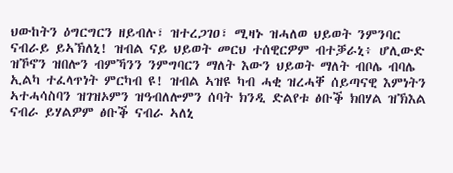ህውከትን ዕግርግርን ዘይብሉ፣ ዝተረጋገዐ፣ ሚዛኑ ዝሓለወ ህይወት ንምንባር ናብራይ ይኣኽለኒ! ዝብል ናይ ህይወት መርህ ተሰዊርዎም ብተቓራኒ፥ ሆሊውድ ዝኾኖን ዝበሎን ብምኻንን ንምግባርን ማለት እውን ህይወት ማለት ብቦሌ ብባሌ ኢልካ ተፈላጥነት ምርካብ ዩ! ዝብል ኣዝዩ ካብ ሓቂ ዝረሓቐ ሰይጣናዊ እምነትን ኣተሓሳስባን ዝገዝኦምን ዝዓብለሎምን ሰባት ክንዲ ድልየቱ ፅቡቕ ክበሃል ዝኽእል ናብራ ይሃልዎም ፅቡቕ ናብራ ኣለኒ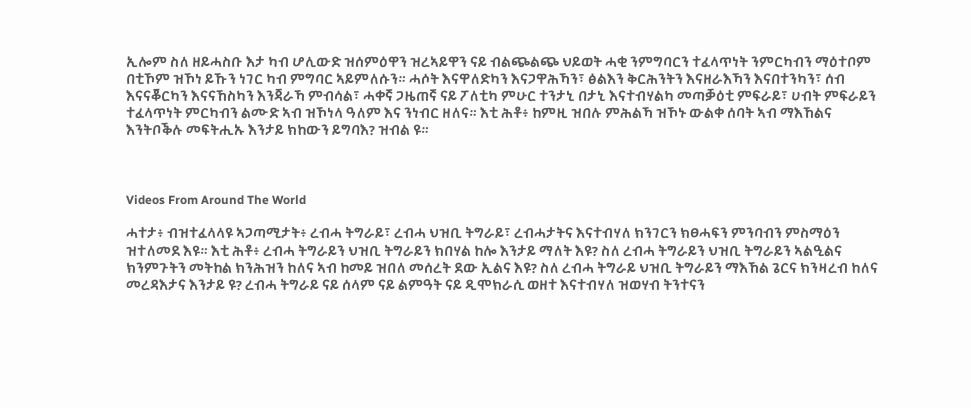ኢሎም ስለ ዘይሓስቡ እታ ካብ ሆሊውድ ዝሰምዕዋን ዝረኣይዋን ናይ ብልጭልጭ ህይወት ሓቂ ንምግባርን ተፈላጥነት ንምርካብን ማዕተቦም በቲኾም ዝኾነ ይኹን ነገር ካብ ምግባር ኣይምለሱን። ሓሶት እናዋለድካን እናጋዋሕኻን፣ ፅልእን ቅርሕንትን እናዘራእኻን እናበተንካን፣ ሰብ እናናቖርካን እናናኸስካን እንጃራኻ ምብሳል፣ ሓቀኛ ጋዜጠኛ ናይ ፖለቲካ ምሁር ተንታኒ በታኒ እናተብሃልካ መጣቓዕቲ ምፍራይ፣ ሀብት ምፍራይን ተፈላጥነት ምርካብን ልሙድ ኣብ ዝኾነላ ዓለም እና ንነብር ዘለና። እቲ ሕቶ፥ ከምዚ ዝበሉ ምሕልኻ ዝኾኑ ውልቀ ሰባት ኣብ ማእኸልና እንትቦቕሉ መፍትሒኡ እንታይ ክከውን ይግባእ? ዝብል ዩ።



Videos From Around The World

ሓተታ፥ ብዝተፈላላዩ ኣጋጣሚታት፥ ረብሓ ትግራይ፣ ረብሓ ህዝቢ ትግራይ፣ ረብሓታትና እናተብሃለ ክንገርን ክፀሓፍን ምንባብን ምስማዕን ዝተለመደ እዩ። እቲ ሕቶ፥ ረብሓ ትግራይን ህዝቢ ትግራይን ክበሃል ከሎ እንታይ ማለት እዩ? ስለ ረብሓ ትግራይን ህዝቢ ትግራይን ኣልዒልና ክንምጉትን መትከል ክንሕዝን ከለና ኣብ ከመይ ዝበለ መሰረት ደው ኢልና እዩ? ስለ ረብሓ ትግራይ ህዝቢ ትግራይን ማእኸል ጌርና ክንዛረብ ከለና መረዳእታና እንታይ ዩ? ረብሓ ትግራይ ናይ ሰላም ናይ ልምዓት ናይ ዲሞክራሲ ወዘተ እናተብሃለ ዝወሃብ ትንተናን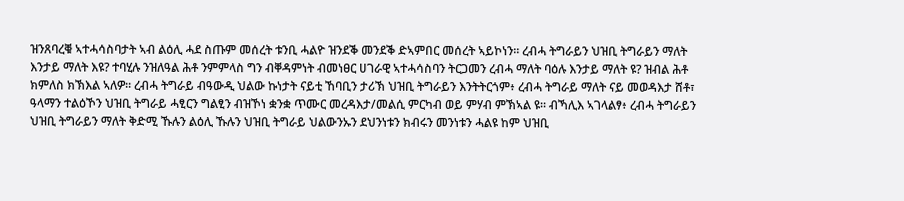ዝንጸባረቑ ኣተሓሳስባታት ኣብ ልዕሊ ሓደ ስጡም መሰረት ቱንቢ ሓልዮ ዝንደቕ መንደቕ ድኣምበር መሰረት ኣይኮነን። ረብሓ ትግራይን ህዝቢ ትግራይን ማለት እንታይ ማለት እዩ? ተባሂሉ ንዝለዓል ሕቶ ንምምላስ ግን ብቐዳምነት ብመነፀር ሀገራዊ ኣተሓሳስባን ትርጋመን ረብሓ ማለት ባዕሉ እንታይ ማለት ዩ? ዝብል ሕቶ ክምለስ ክኽእል ኣለዎ። ረብሓ ትግራይ ብዓውዲ ህልው ኩነታት ናይቲ ኸባቢን ታሪኽ ህዝቢ ትግራይን እንትትርጎም፥ ረብሓ ትግራይ ማለት ናይ መወዳእታ ሸቶ፣ ዓላማን ተልዕኾን ህዝቢ ትግራይ ሓፂርን ግልፂን ብዝኾነ ቋንቋ ጥሙር መረዳእታ/መልሲ ምርካብ ወይ ምሃብ ምኽኣል ዩ። ብኻሊእ ኣገላልፃ፥ ረብሓ ትግራይን ህዝቢ ትግራይን ማለት ቅድሚ ኹሉን ልዕሊ ኹሉን ህዝቢ ትግራይ ህልውንኡን ደህንነቱን ክብሩን መንነቱን ሓልዩ ከም ህዝቢ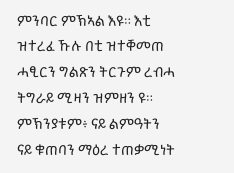ምንባር ምኽኣል እዩ። እቲ ዝተረፈ ኹሉ በቲ ዝተቐመጠ ሓፂርን ግልጽን ትርጉም ረብሓ ትግራይ ሚዛን ዝምዘን ዩ። ምኽንያቱም፥ ናይ ልምዓትን ናይ ቁጠባን ማዕረ ተጠቃሚነት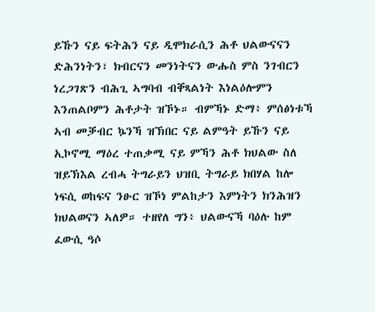ይኹን ናይ ፍትሕን ናይ ዲሞክራሲን ሕቶ ህልውናናን ድሕንነትን፣ ክብርናን መንነትናን ውሑስ ምስ ንገብርን ነረጋገጽን ብሕጊ ኣግባብ ብቐጻልነት እነልዕሎምን እንጠልቦምን ሕቶታት ዝኾኑ። ብምኻኑ ድማ፥ ምሰፅነቱኻ ኣብ መቓብር ኴንኻ ዝኽበር ናይ ልምዓት ይኹን ናይ ኢኮኖሚ ማዕረ ተጠቃሚ ናይ ምኻን ሕቶ ክህልው ስለ ዝይኽእል ረብሓ ትግራይን ህዝቢ ትግራይ ክበሃል ከሎ ነፍሲ ወከፍና ንፁር ዝኾነ ምልከታን እምነትን ክንሕዝን ክህልወናን ኣለዎ። ተዘየለ ግን፥ ህልውናኻ ባዕሉ ከም ፈውሲ ዓሶ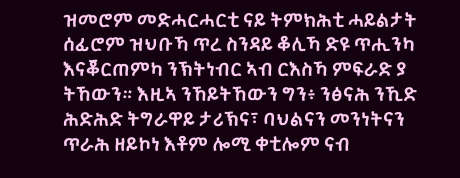ዝመሮም መድሓርሓርቲ ናይ ትምክሕቲ ሓይልታት ሰፊሮም ዝህቡኻ ጥረ ስንዳይ ቆሊኻ ድዩ ጥሒንካ እናቖርጠምካ ንኽትነብር ኣብ ርእስኻ ምፍራድ ያ ትኸውን። እዚኣ ንኸይትኸውን ግን፥ ንፅናሕ ንኺድ ሕድሕድ ትግራዋይ ታሪኽና፣ ባህልናን መንነትናን ጥራሕ ዘይኮነ እቶም ሎሚ ቀቲሎም ናብ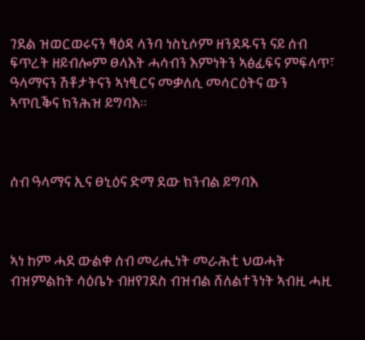ገደል ዝወርወሩናን ፃዕዳ ላንባ ነስኒሶም ዘንደዱናን ናይ ሰብ ፍጥረት ዘይብሎም ፀላእት ሓሳብን እምነትን ኣፅፊፍና ምፍላጥ፣ ዓላማናን ሽቶታትናን ኣነፂርና መቃለሲ መሳርዕትና ውን ኣጥቢቕና ክንሕዝ ይግባእ።



ሰብ ዓላማና ኢና ፀኒዕና ድማ ደው ክንብል ይግባእ



ኣነ ከም ሓደ ውልቀ ሰብ መሪሒነት መራሕቲ ህወሓት ብዝምልከት ሳዕቤኑ ብዘየገደስ ብዝብል ሸለልተንነት ኣብዚ ሓዚ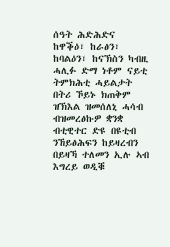ሰዓት ሕድሕድና ከዋቕዕ፣ ከራፅን፣ ከባልዕን፣ ከናኽስን ካብዚ ሓሊፉ ድማ ነቶም ናይቲ ትምክሕቲ ሓይልታት በትሪ ኾይኑ ክጠቅም ዝኽእል ዝመሰለኒ ሓሳብ ብዝመረፅኩዎ ቋንቋ ብቲዊተር ድዩ በዩቲብ ንኸይፅሕፍን ከይዛረብን በይዛኻ ተለመን ኢሉ ኣብ እግረይ ወዲቑ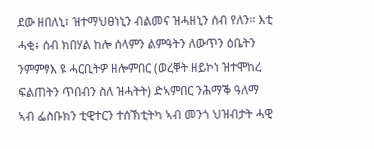ደው ዘበለኒ፣ ዝተማህፀነኒን ብልመና ዝሓዘኒን ሰብ የለን። እቲ ሓቂ፥ ሰብ ክበሃል ከሎ ሰላምን ልምዓትን ለውጥን ዕቤትን ንምምፃእ ዩ ሓርቢትዎ ዘሎምበር (ወረቐት ዘይኮነ ዝተሞከረ ፍልጠትን ጥበብን ስለ ዝሓትት) ድኣምበር ንሕማቕ ዓለማ ኣብ ፌስቡክን ቲዊተርን ተሰኽቲትካ ኣብ መንጎ ህዝብታት ሓዊ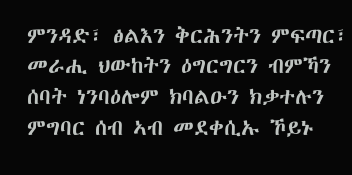ምንዳድ፣ ፅልእን ቅርሕንትን ምፍጣር፣ መራሒ ህውከትን ዕግርግርን ብምኻን ሰባት ነንባዕሎም ክባልዑን ክቃተሉን ምግባር ሰብ ኣብ መደቀሲኡ ኾይኑ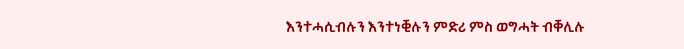እንተሓሲብሉን እንተነቒሉን ምድሪ ምስ ወግሓት ብቐሊሉ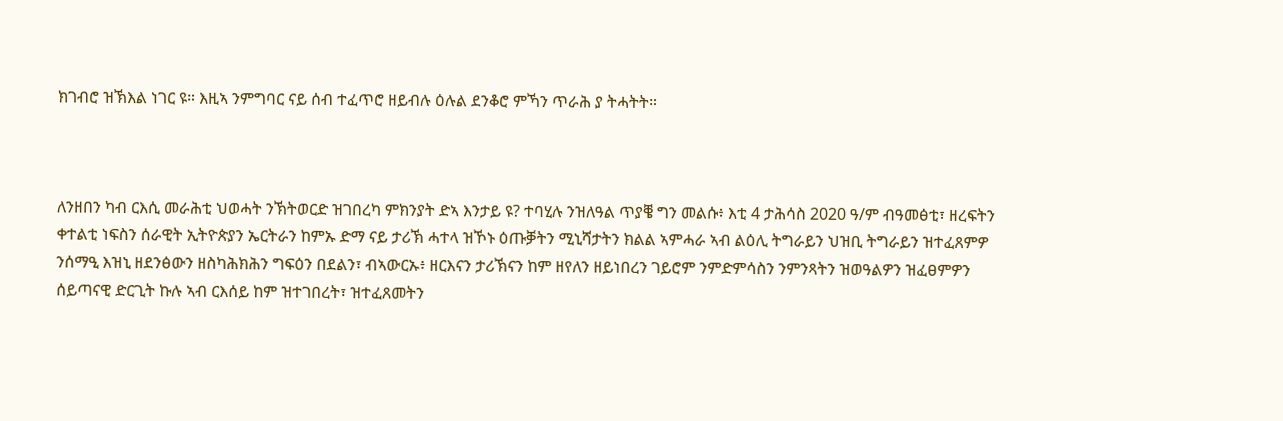ክገብሮ ዝኽእል ነገር ዩ። እዚኣ ንምግባር ናይ ሰብ ተፈጥሮ ዘይብሉ ዕሉል ደንቆሮ ምኻን ጥራሕ ያ ትሓትት።



ለንዘበን ካብ ርእሲ መራሕቲ ህወሓት ንኽትወርድ ዝገበረካ ምክንያት ድኣ እንታይ ዩ? ተባሂሉ ንዝለዓል ጥያቔ ግን መልሱ፥ እቲ 4 ታሕሳስ 2020 ዓ/ም ብዓመፅቲ፣ ዘረፍትን ቀተልቲ ነፍስን ሰራዊት ኢትዮጵያን ኤርትራን ከምኡ ድማ ናይ ታሪኽ ሓተላ ዝኾኑ ዕጡቓትን ሚኒሻታትን ክልል ኣምሓራ ኣብ ልዕሊ ትግራይን ህዝቢ ትግራይን ዝተፈጸምዎ ንሰማዒ እዝኒ ዘደንፅውን ዘስካሕክሕን ግፍዕን በደልን፣ ብኣውርኡ፥ ዘርእናን ታሪኽናን ከም ዘየለን ዘይነበረን ገይሮም ንምድምሳስን ንምንጻትን ዝወዓልዎን ዝፈፀምዎን ሰይጣናዊ ድርጊት ኩሉ ኣብ ርእሰይ ከም ዝተገበረት፣ ዝተፈጸመትን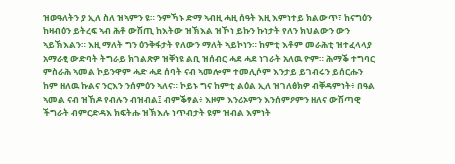ዝወዓለትን ያ ኢለ ስለ ዝኣምን ዩ። ንምኻኑ ድማ ኣብዚ ሓዚ ሰዓት እዚ እምነተይ ክልውጥ፣ ከናግዕን ከዛብዕን ይትረፍ ኣብ ሕቶ ውሽጢ ከእትው ዝኽእል ዝኾነ ይኩን ኩነታት የለን ክህልውን ውን ኣይኽእልን። እዚ ማለት ግን ዕንቅፋታት የለውን ማለት ኣይኮነን። ከምቲ እቶም መራሕቲ ዝተፈላላያ አማራፂ ውድባት ትግራይ ክገልጽዎ ዝቐነዩ ልቢ ዝሰብር ሓደ ሓደ ነገራት አለዉ ዮም። ሕማቕ ተግባር ምስራሕ ኣመል ኮይንዋም ሓድ ሓደ ሰባት ናብ ኣመሎም ተመሊሶም እንታይ ይገብሩን ይሰርሑን ከም ዘለዉ ኩልና ንርእን ንሰምዕን ኣለና። ኮይኑ ግና ከምቲ ልዕል ኢለ ዝገለፅክዎ ብቐዳምነት፥ በዓል ኣመል ናብ ዝኸዶ የብሉን ብዝብል፤ ብምቕፃል፥ እዞም እንሪኦምን እንሰምዖምን ዘለና ውሽጣዊ ችግራት ብምርድዳእ ክፍትሑ ዝኽእሉ ነጥብታት ዩም ዝብል እምነት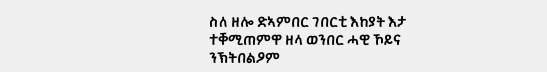ስለ ዘሎ ድኣምበር ገበርቲ እከያት እታ ተቐሚጠምዋ ዘላ ወንበር ሓዊ ኾይና ንኽትበልዖም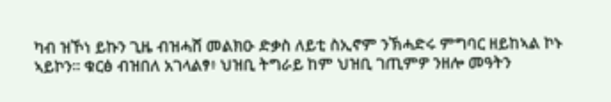ካብ ዝኾነ ይኩን ጊዜ ብዝሓሸ መልክዑ ድቃስ ለይቲ ስኢኖም ንኽሓድሩ ምግባር ዘይከኣል ኮኑ ኣይኮን። ቁርፅ ብዝበለ አገላልፃ፥ ህዝቢ ትግራይ ከም ህዝቢ ገጢምዎ ንዘሎ መዓትን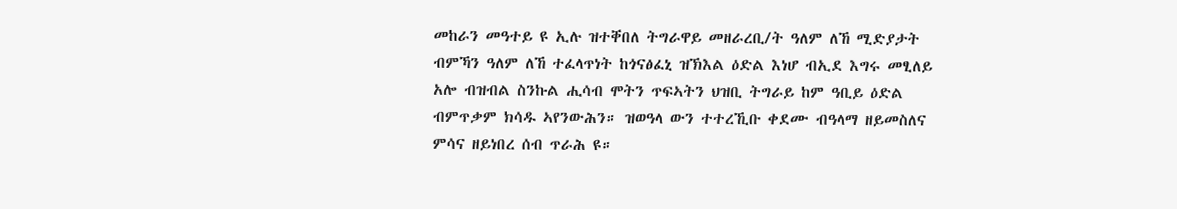መከራን መዓተይ ዩ ኢሉ ዝተቐበለ ትግራዋይ መዘራረቢ/ት ዓለም ለኸ ሚድያታት ብምኻን ዓለም ለኸ ተፈላጥነት ከጎናፅፈኒ ዝኽእል ዕድል እነሆ ብኢደ እግሩ መፂለይ አሎ ብዝብል ስንኩል ሒሳብ ሞትን ጥፍኣትን ህዝቢ ትግራይ ከም ዓቢይ ዕድል ብምጥቃም ክሳዱ ኣየንውሕን። ዝወዓላ ውን ተተረኺቡ ቀደሙ ብዓላማ ዘይመስለና ምሳና ዘይነበረ ሰብ ጥራሕ ዩ።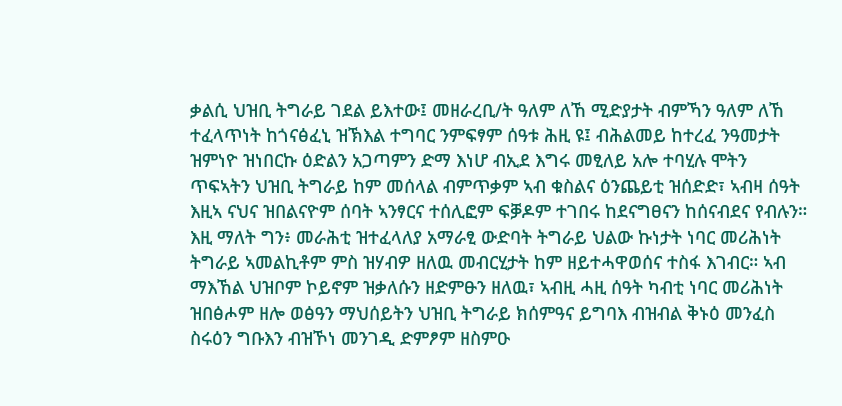ቃልሲ ህዝቢ ትግራይ ገደል ይእተው፤ መዘራረቢ/ት ዓለም ለኸ ሚድያታት ብምኻን ዓለም ለኸ ተፈላጥነት ከጎናፅፈኒ ዝኽእል ተግባር ንምፍፃም ሰዓቱ ሕዚ ዩ፤ ብሕልመይ ከተረፈ ንዓመታት ዝምነዮ ዝነበርኩ ዕድልን አጋጣምን ድማ እነሆ ብኢደ እግሩ መፂለይ አሎ ተባሂሉ ሞትን ጥፍኣትን ህዝቢ ትግራይ ከም መሰላል ብምጥቃም ኣብ ቁስልና ዕንጨይቲ ዝሰድድ፣ ኣብዛ ሰዓት እዚኣ ናህና ዝበልናዮም ሰባት ኣንፃርና ተሰሊፎም ፍቓዶም ተገበሩ ከደናግፀናን ከሰናብደና የብሉን። እዚ ማለት ግን፥ መራሕቲ ዝተፈላለያ አማራፂ ውድባት ትግራይ ህልው ኩነታት ነባር መሪሕነት ትግራይ ኣመልኪቶም ምስ ዝሃብዎ ዘለዉ መብርሂታት ከም ዘይተሓዋወሰና ተስፋ እገብር። ኣብ ማእኸል ህዝቦም ኮይኖም ዝቃለሱን ዘድምፁን ዘለዉ፣ ኣብዚ ሓዚ ሰዓት ካብቲ ነባር መሪሕነት ዝበፅሖም ዘሎ ወፅዓን ማህሰይትን ህዝቢ ትግራይ ክሰምዓና ይግባእ ብዝብል ቅኑዕ መንፈስ ስሩዕን ግቡእን ብዝኾነ መንገዲ ድምፆም ዘስምዑ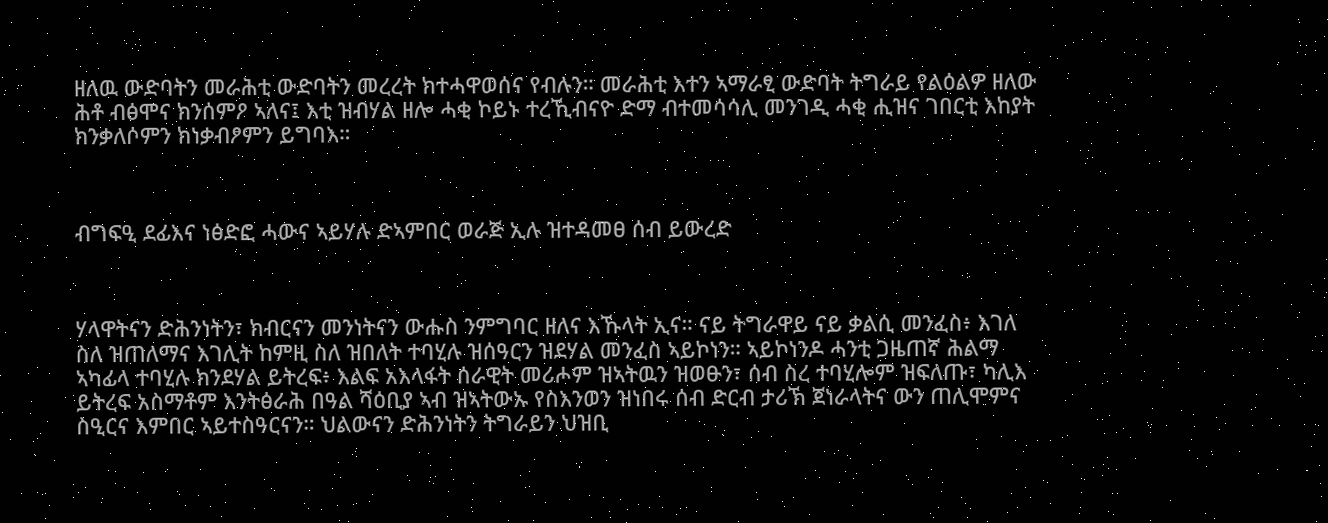ዘለዉ ውድባትን መራሕቲ ውድባትን መረረት ክተሓዋወሰና የብሉን። መራሕቲ እተን ኣማራፂ ውድባት ትግራይ የልዕልዎ ዘለው ሕቶ ብፅሞና ክንሰምዖ ኣለና፤ እቲ ዝብሃል ዘሎ ሓቂ ኮይኑ ተረኺብናዮ ድማ ብተመሳሳሊ መንገዲ ሓቂ ሒዝና ገበርቲ እከያት ክንቃለሶምን ክነቃብፆምን ይግባእ።



ብግፍዒ ደፊእና ነፅድፎ ሓውና ኣይሃሉ ድኣምበር ወራጅ ኢሉ ዝተዳመፀ ሰብ ይውረድ



ሃላዋትናን ድሕንነትን፣ ክብርናን መንነትናን ውሑስ ንምግባር ዘለና እኹላት ኢና። ናይ ትግራዋይ ናይ ቃልሲ መንፈስ፥ እገለ ስለ ዝጠለማና እገሊት ከምዚ ስለ ዝበለት ተባሂሉ ዝሰዓርን ዝደሃል መንፈስ ኣይኮነን። ኣይኮነንዶ ሓንቲ ጋዜጠኛ ሕልማ ኣካፊላ ተባሂሉ ክንደሃል ይትረፍ፥ እልፍ አእላፋት ሰራዊት መሪሖም ዝኣትዉን ዝወፁን፣ ሰብ ስረ ተባሂሎም ዝፍለጡ፣ ካሊእ ይትረፍ አስማቶም እንትፅራሕ በዓል ሻዕቢያ ኣብ ዝኣትውኡ የስእንወን ዝነበሩ ሰብ ድርብ ታሪኽ ጀነራላትና ውን ጠሊሞምና ስዒርና እምበር ኣይተስዓርናን። ህልውናን ድሕንነትን ትግራይን ህዝቢ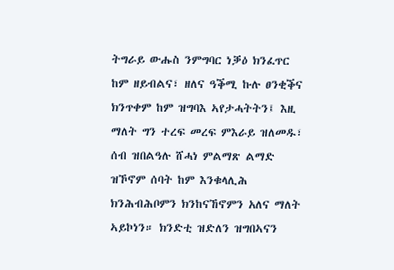ትግራይ ውሑስ ንምግባር ነቓዕ ክንፈጥር ከም ዘይብልና፣ ዘለና ዓቕሚ ኩሉ ፀንቂቕና ክንጥቀም ከም ዝግባእ ኣየታሓትትን፤ እዚ ማለት ግን ተረፍ መረፍ ምእራይ ዝለመዱ፣ ሰብ ዝበልዓሉ ሸሓነ ምልማጽ ልማድ ዝኾኖም ሰባት ከም እንቁላሊሕ ክንሕብሕቦምን ክንከናኸኖምን አለና ማለት ኣይኮነን። ክንድቲ ዝድለን ዝግበኣናን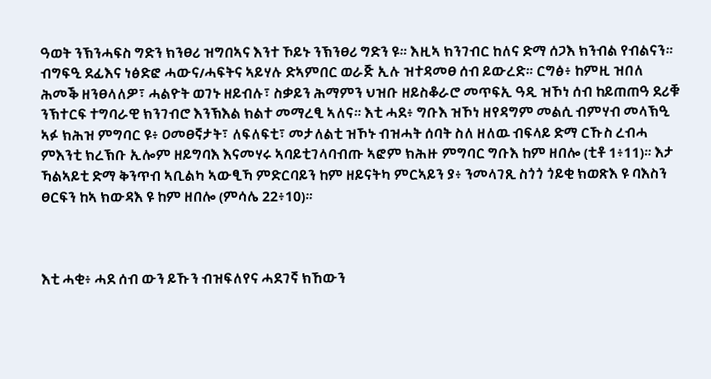ዓወት ንኽንሓፍስ ግድን ክንፀሪ ዝግበኣና እንተ ኾይኑ ንኽንፀሪ ግድን ዩ። እዚኣ ክንገብር ከለና ድማ ሰጋእ ክንብል የብልናን። ብግፍዒ ደፊእና ነፅድፎ ሓውና/ሓፍትና ኣይሃሉ ድኣምበር ወራጅ ኢሉ ዝተዳመፀ ሰብ ይውረድ። ርግፅ፥ ከምዚ ዝበለ ሕመቕ ዘንፀላለዎ፣ ሓልዮት ወገኑ ዘይብሉ፣ ስቃይን ሕማምን ህዝቡ ዘይስቆራሮ መጥፍኢ ዓዲ ዝኾነ ሰብ ከይጠጠዓ ደሪቑ ንኽተርፍ ተግባራዊ ክንገብሮ እንኽእል ክልተ መማረፂ ኣለና። እቲ ሓደ፥ ግቡእ ዝኾነ ዘየዳግም መልሲ ብምሃብ መላኽዒ ኣፉ ክሕዝ ምግባር ዩ፥ ዐመፀኛታት፣ ለፍለፍቲ፣ መታለልቲ ዝኾኑ ብዝሓት ሰባት ስለ ዘለዉ ብፍላይ ድማ ርኹስ ረብሓ ምእንቲ ክረኽቡ ኢሎም ዘይግባእ እናመሃሩ ኣባይቲገላባብጡ ኣፎም ክሕዙ ምግባር ግቡእ ከም ዘበሎ (ቲቶ 1፥11)። እታ ኻልኣይቲ ድማ ቅንጥብ ኣቢልካ ኣውፂኻ ምድርባይን ከም ዘይናትካ ምርኣይን ያ፥ ንመላገጺ ስጎጎ ጎይቂ ክወጽእ ዩ ባእስን ፀርፍን ከኣ ክውዳእ ዩ ከም ዘበሎ (ምሳሌ 22፥10)።



እቲ ሓቂ፥ ሓደ ሰብ ውን ይኹን ብዝፍለየና ሓደገኛ ክኸውን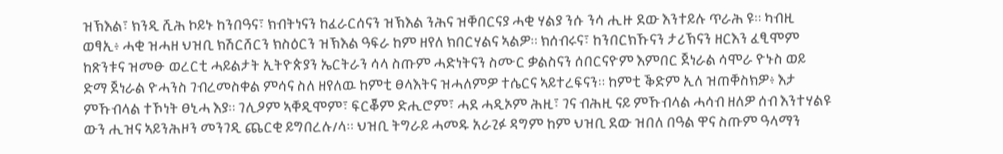ዝኽእል፣ ክንዲ ሺሕ ኮይኑ ከንበዓና፣ ክብትነናን ከፈራርሰናን ዝኽእል ንሕና ዝቐበርናያ ሓቂ ሃልያ ንሱ ንሳ ሒዙ ደው እንተይሉ ጥራሕ ዩ። ካብዚ ወፃኢ፥ ሓቂ ዝሓዘ ህዝቢ ክሽርሸርን ክስዕርን ዝኽእል ዓፍራ ከም ዘየለ ክበርሃልና ኣልዎ። ክሰብሩና፣ ከንበርክኹናን ታሪኽናን ዘርእን ፈፂሞም ከጽንቱና ዝመፁ ወረርቲ ሓይልታት ኢትዮጵያን ኤርትራን ሳላ ስጡም ሓድነትናን ስሙር ቃልስናን ሰበርናዮም እምበር ጀነራል ሳሞራ ዮኑስ ወይ ድማ ጀነራል ዮሓንስ ገብረመስቀል ምሳና ስለ ዘየለዉ ከምቲ ፀላእትና ዝሓለምዎ ተሴርና ኣይተረፍናን። ከምቲ ቕድም ኢለ ዝጠቐስክዎ፥ እታ ምኹብላል ተኾነት ፀኒሓ እያ። ገሊዖም ኣቐዲሞም፣ ፍርቖም ድሒሮም፣ ሓደ ሓዲኦም ሕዚ፣ ገና ብሕዚ ናይ ምኹብላል ሓሳብ ዘለዎ ሰብ እንተሃልዩ ውን ሒዝና ኣይንሕዞን መንገዲ ጨርቂ ይግበረሉ/ላ። ህዝቢ ትግራይ ሓመዱ አራጊፉ ዳግም ከም ህዝቢ ደው ዝበለ በዓል ዋና ስጡም ዓላማን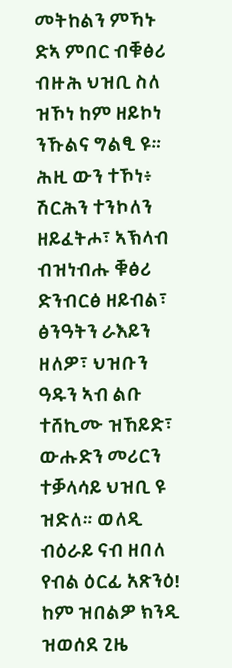መትከልን ምኻኑ ድኣ ምበር ብቑፅሪ ብዙሕ ህዝቢ ስለ ዝኾነ ከም ዘይኮነ ንኹልና ግልፂ ዩ። ሕዚ ውን ተኾነ፥ ሽርሕን ተንኮለን ዘይፈትሖ፣ ኣኽላብ ብዝነብሑ ቑፅሪ ድንብርፅ ዘይብል፣ ፅንዓትን ራእይን ዘለዎ፣ ህዝቡን ዓዱን ኣብ ልቡ ተሸኪሙ ዝኸይድ፣ ውሑድን መሪርን ተቓላሳይ ህዝቢ ዩ ዝድለ። ወለዲ ብዕራይ ናብ ዘበለ የብል ዕርፊ አጽንዕ! ከም ዝበልዎ ክንዲ ዝወሰደ ጊዜ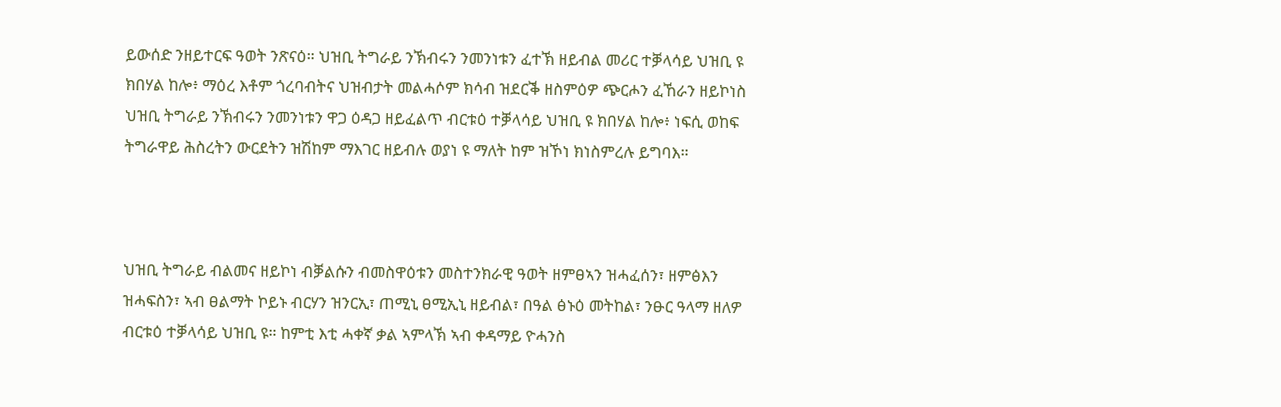ይውሰድ ንዘይተርፍ ዓወት ንጽናዕ። ህዝቢ ትግራይ ንኽብሩን ንመንነቱን ፈተኽ ዘይብል መሪር ተቓላሳይ ህዝቢ ዩ ክበሃል ከሎ፥ ማዕረ እቶም ጎረባብትና ህዝብታት መልሓሶም ክሳብ ዝደርቕ ዘስምዕዎ ጭርሖን ፈኸራን ዘይኮነስ ህዝቢ ትግራይ ንኽብሩን ንመንነቱን ዋጋ ዕዳጋ ዘይፈልጥ ብርቱዕ ተቓላሳይ ህዝቢ ዩ ክበሃል ከሎ፥ ነፍሲ ወከፍ ትግራዋይ ሕስረትን ውርደትን ዝሽከም ማእገር ዘይብሉ ወያነ ዩ ማለት ከም ዝኾነ ክነስምረሉ ይግባእ።



ህዝቢ ትግራይ ብልመና ዘይኮነ ብቓልሱን ብመስዋዕቱን መስተንክራዊ ዓወት ዘምፀኣን ዝሓፈሰን፣ ዘምፅእን ዝሓፍስን፣ ኣብ ፀልማት ኮይኑ ብርሃን ዝንርኢ፣ ጠሚኒ ፀሚኢኒ ዘይብል፣ በዓል ፅኑዕ መትከል፣ ንፁር ዓላማ ዘለዎ ብርቱዕ ተቓላሳይ ህዝቢ ዩ። ከምቲ እቲ ሓቀኛ ቃል ኣምላኽ ኣብ ቀዳማይ ዮሓንስ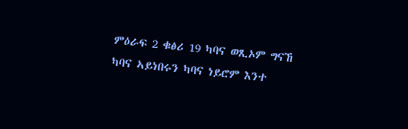ምዕራፍ 2 ቁፅሪ 19 ካባና ወጺኦም ግናኸ ካባና ኣይነበሩን ካባና ነይሮም እንተ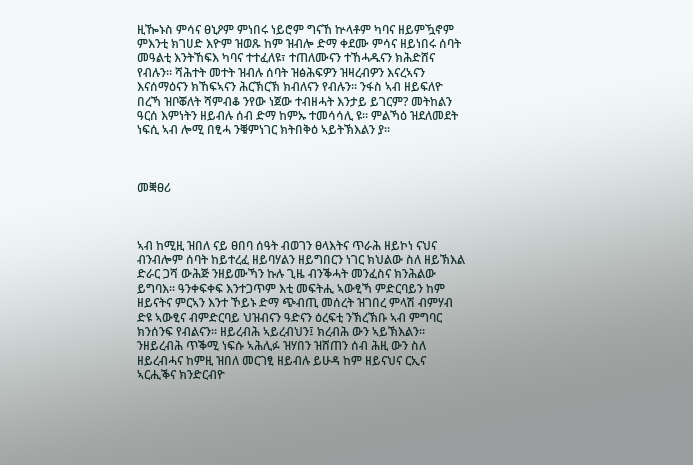ዚዀኑስ ምሳና ፀኒዖም ምነበሩ ነይሮም ግናኸ ኵላቶም ካባና ዘይምዃኖም ምእንቲ ክገሀድ እዮም ዝወጹ ከም ዝብሎ ድማ ቀደሙ ምሳና ዘይነበሩ ሰባት መዓልቲ እንትኸፍእ ካባና ተተፈለዩ፣ ተጠለሙናን ተኸሓዱናን ክሕድሸና የብሉን። ሻሕተት መተት ዝብሉ ሰባት ዝፅሕፍዎን ዝዛረብዎን እናረኣናን እናሰማዕናን ክኸፍኣናን ሕርኽርኽ ክብለናን የብሉን። ንፋስ ኣብ ዘይፍለዮ በረኻ ዝቦቖለት ሻምብቆ ንየው ነጀው ተብዘሓት እንታይ ይገርም? መትከልን ዓርሰ እምነትን ዘይብሉ ሰብ ድማ ከምኡ ተመሳሳሊ ዩ። ምልኻዕ ዝደለመደት ነፍሲ ኣብ ሎሚ በፂሓ ንቑምነገር ክትበቅዕ ኣይትኽእልን ያ።



መቛፀሪ



ኣብ ከሚዚ ዝበለ ናይ ፀበባ ሰዓት ብወገን ፀላእትና ጥራሕ ዘይኮነ ናህና ብንብሎም ሰባት ከይተረፈ ዘይባሃልን ዘይግበርን ነገር ክህልው ስለ ዘይኽእል ድራር ጋሻ ውሕጅ ንዘይሙኻን ኩሉ ጊዜ ብንቕሓት መንፈስና ክንሕልው ይግባእ። ዓንቀፍቀፍ እንተጋጥም እቲ መፍትሒ ኣውፂኻ ምድርባይን ከም ዘይናትና ምርኣን እንተ ኾይኑ ድማ ጭብጢ መሰረት ዝገበረ ምላሽ ብምሃብ ድዩ ኣውፂና ብምድርባይ ህዝብናን ዓድናን ዕረፍቲ ንኽረኽቡ ኣብ ምግባር ክንሰንፍ የብልናን። ዘይረብሕ ኣይረብህን፤ ክረብሕ ውን ኣይኽእልን። ንዘይረብሕ ጥቕሚ ነፍሱ ኣሕሊፉ ዝሃበን ዝሸጠን ሰብ ሕዚ ውን ስለ ዘይረብሓና ከምዚ ዝበለ መርገፂ ዘይብሉ ይሁዳ ከም ዘይናህና ርኢና ኣርሒቕና ክንድርብዮ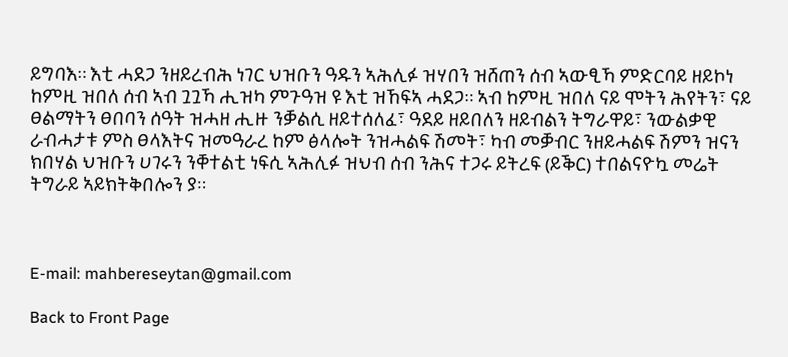ይግባእ። እቲ ሓደጋ ንዘይረብሕ ነገር ህዝቡን ዓዱን ኣሕሊፉ ዝሃበን ዝሸጠን ሰብ ኣውፂኻ ምድርባይ ዘይኮነ ከምዚ ዝበለ ሰብ ኣብ ጓጓኻ ሒዝካ ምጉዓዝ ዩ እቲ ዝኸፍኣ ሓደጋ። ኣብ ከምዚ ዝበለ ናይ ሞትን ሕየትን፣ ናይ ፀልማትን ፀበባን ሰዓት ዝሓዘ ሒዙ ንቓልሲ ዘይተሰለፈ፣ ዓደይ ዘይበለን ዘይብልን ትግራዋይ፣ ንውልቃዊ ራብሓታቱ ምስ ፀላእትና ዝመዓራረ ከም ፅላሎት ንዝሓልፍ ሽመት፣ ካብ መቓብር ንዘይሓልፍ ሽምን ዝናን ክበሃል ህዝቡን ሀገሩን ንቐተልቲ ነፍሲ ኣሕሊፉ ዝህብ ሰብ ንሕና ተጋሩ ይትረፍ (ይቕር) ተበልናዮኳ መሬት ትግራይ ኣይክትቅበሎን ያ።



E-mail: mahbereseytan@gmail.com

Back to Front Page